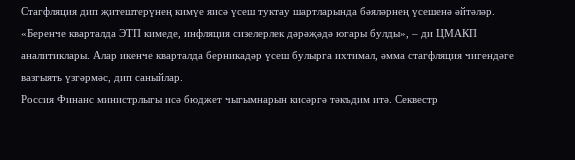Стагфляция дип җитештерүнең кимүе яисә үсеш туктау шартларында бәяләрнең үсешенә әйтәләр. «Беренче кварталда ЭТП кимеде, инфляция сизелерлек дәрәҗәдә югары булды», – ди ЦМАКП аналитиклары. Алар икенче кварталда берникадәр үсеш булырга ихтимал, әмма стагфляция чигендәге вазгыять үзгәрмәс, дип саныйлар.
Россия Финанс министрлыгы исә бюджет чыгымнарын кисәргә тәкъдим итә. Секвестр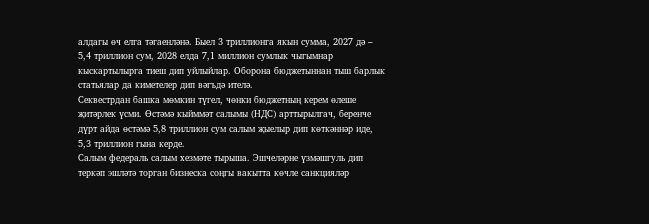алдагы өч елга тәгаенләнә. Быел 3 триллионга якын сумма, 2027 дә – 5,4 триллион сум, 2028 елда 7,1 миллион сумлык чыгымнар кыскартылырга тиеш дип уйлыйлар. Оборона бюджетыннан тыш барлык статьялар да киметелер дип вәгъдә ителә.
Секвестрдан башка мөмкин түгел, чөнки бюджетның керем өлеше җитәрлек үсми. Өстәмә кыйммәт салымы (НДС) арттырылгач, беренче дүрт айда өстәмә 5,8 триллион сум салым җыелыр дип көткәннәр иде, 5,3 триллион гына керде.
Салым федераль салым хезмәте тырыша. Эшчеләрне үзмәшгуль дип теркәп эшләтә торган бизнеска соңгы вакытта көчле санкцияләр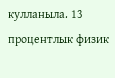кулланыла. 13 процентлык физик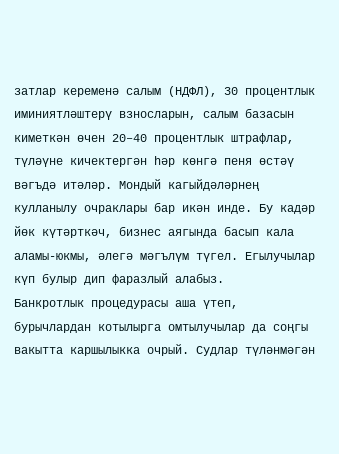затлар кеременә салым (НДФЛ), 30 процентлык иминиятләштерү взносларын, салым базасын киметкән өчен 20–40 процентлык штрафлар, түләүне кичектергән һәр көнгә пеня өстәү вәгъдә итәләр. Мондый кагыйдәләрнең кулланылу очраклары бар икән инде. Бу кадәр йөк күтәрткәч, бизнес аягында басып кала аламы-юкмы, әлегә мәгълүм түгел. Егылучылар күп булыр дип фаразлый алабыз.
Банкротлык процедурасы аша үтеп, бурычлардан котылырга омтылучылар да соңгы вакытта каршылыкка очрый. Судлар түләнмәгән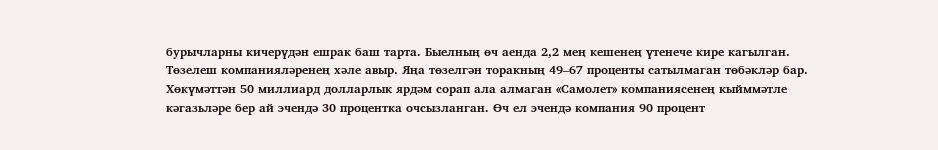бурычларны кичерүдән ешрак баш тарта. Быелның өч аенда 2,2 мең кешенең үтенече кире кагылган.
Төзелеш компанияләренең хәле авыр. Яңа төзелгән торакның 49–67 проценты сатылмаган төбәкләр бар.
Хөкүмәттән 50 миллиард долларлык ярдәм сорап ала алмаган «Самолет» компаниясенең кыйммәтле кәгазьләре бер ай эчендә 30 процентка очсызланган. Өч ел эчендә компания 90 процент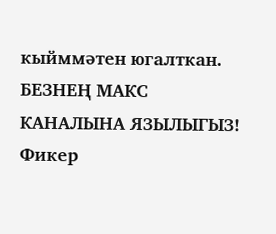кыйммәтен югалткан.
БЕЗНЕҢ МАКС КАНАЛЫНА ЯЗЫЛЫГЫЗ!
Фикер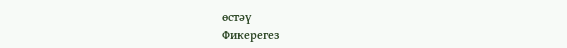өстәү
Фикерегез